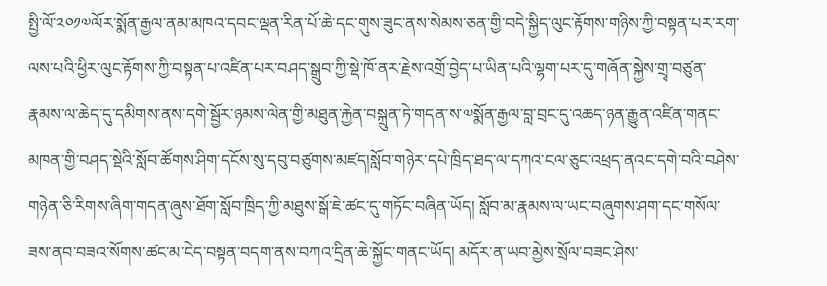སྤྱི་ལོ་༢༠༡༧ལོར་སྨོན་རྒྱལ་ནམ་མཁའ་དབང་ལྡན་རིན་པོ་ཆེ་དང་གུས་ཟུང་ནས་སེམས་ཅན་གྱི་བདེ་སྐྱིད་ལུང་རྟོགས་གཉིས་ཀྱི་བསྟན་པར་རག་ལས་པའི་ཕྱིར་ལུང་རྟོགས་ཀྱི་བསྟན་པ་འཛིན་པར་བཤད་སྒྲུབ་ཀྱི་སྡེ་ཁོ་ནར་རྗེས་འགྲོ་བྱེད་པ་ཡིན་པའི་ལྷག་པར་དུ་གཞོན་སྐྱེས་གྲྭ་བཙུན་རྣམས་ལ་ཆེད་དུ་དམིགས་ནས་དགེ་སྦྱོར་ཉམས་ལེན་གྱི་མཐུན་རྐྱེན་བསྐྲུན་ཏེ་གདན་ས་༧སྨོན་རྒྱལ་བླ་བྲང་དུ་འཆད་ཉན་རྒྱུན་འཛིན་གནང་མཁན་གྱི་བཤད་སྡེའི་སློབ་ཚོགས་ཤིག་དངོས་སུ་དབུ་བཙུགས་མཛད།སློབ་གཉེར་དཔེ་ཁྲིད་ཐད་ལ་དཀའ་ངལ་ཅུང་འཕྲད་ནའང་དགེ་བའི་བཤེས་གཉེན་ཅི་རིགས་ཞིག་གདན་ཞུས་ཐོག་སློབ་ཁྲིད་ཀྱི་མཐུས་སྒོ་ཇེ་ཚང་དུ་གཏོང་བཞིན་ཡོད། སློབ་མ་རྣམས་ལ་ཡང་བཞུགས་ཤག་དང་གསོལ་ཟས་ནབ་བཟའ་སོགས་ཚང་མ་ངེད་བསྟན་བདག་ནས་བཀའ་དྲིན་ཆེ་སྐྱོང་གནང་ཡོད། མདོར་ན་ཡབ་མྱེས་སྲོལ་བཟང་ཤེས་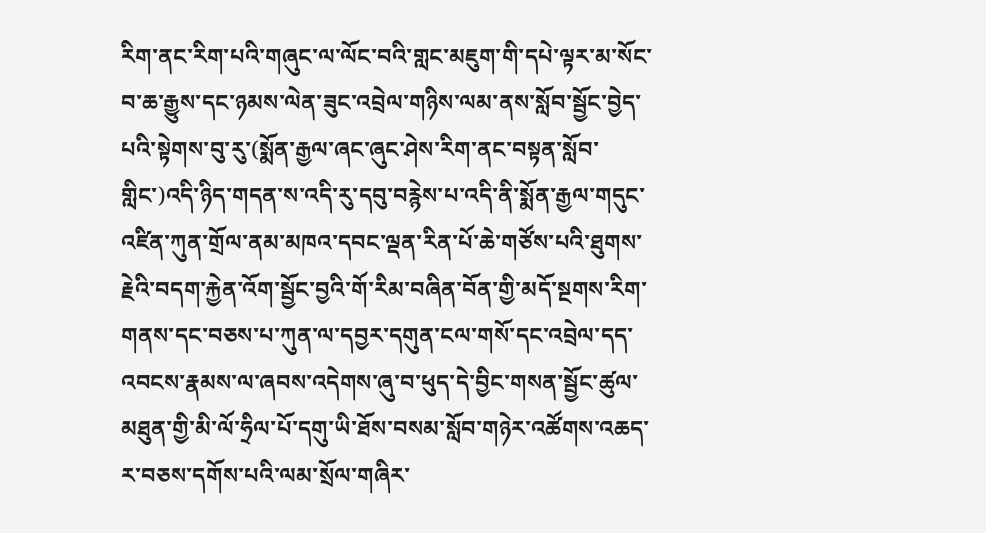རིག་ནང་རིག་པའི་གཞུང་ལ་ལོང་བའི་གླང་མཇུག་གི་དཔེ་ལྟར་མ་སོང་བ་ཆ་རྒྱུས་དང་ཉམས་ལེན་ཟུང་འབྲེལ་གཉིས་ལམ་ནས་སློབ་སྦྱོང་བྱེད་པའི་སྟེགས་བུ་རུ་(སྨོན་རྒྱལ་ཞང་ཞུང་ཤེས་རིག་ནང་བསྟན་སློབ་གླིང་)འདི་ཉིད་གདན་ས་འདི་རུ་དབུ་བརྙེས་པ་འདི་ནི་སྨོན་རྒྱལ་གདུང་འཛིན་ཀུན་གྲོལ་ནམ་མཁའ་དབང་ལྡན་རིན་པོ་ཆེ་གཙོས་པའི་ཐུགས་རྗེའི་བདག་རྐྱེན་འོག་སྦྱོང་བྱའི་གོ་རིམ་བཞིན་བོན་གྱི་མདོ་སྔགས་རིག་གནས་དང་བཅས་པ་ཀུན་ལ་དབྱར་དགུན་ངལ་གསོ་དང་འབྲེལ་དད་འབངས་རྣམས་ལ་ཞབས་འདེགས་ཞུ་བ་ཕུད་དེ་བྱིང་གསན་སྦྱོང་ཚུལ་མཐུན་གྱི་མི་ལོ་ཧྲིལ་པོ་དགུ་ཡི་ཐོས་བསམ་སློབ་གཉེར་འཚོགས་འཆད་ར་བཅས་དགོས་པའི་ལམ་སྲོལ་གཞིར་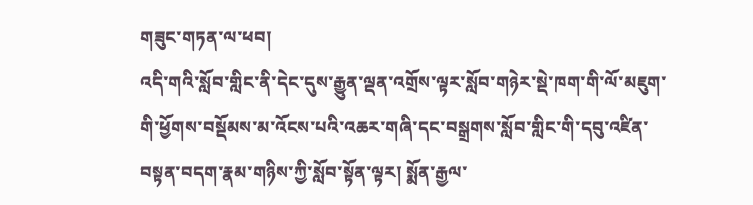གཟུང་གཏན་ལ་ཕབ།
འདི་གའི་སློབ་གླིང་ནི་དེང་དུས་རྒྱུན་ལྡན་འགྲོས་ལྟར་སློབ་གཉེར་སྡེ་ཁག་གི་ལོ་མཇུག་གི་ཕྱོགས་བསྡོམས་མ་འོངས་པའི་འཆར་གཞི་དང་བསྒྲགས་སློབ་གླིང་གི་དབུ་འཛིན་བསྟན་བདག་རྣམ་གཉིས་ཀྱི་སློབ་སྟོན་ལྟར། སྨོན་རྒྱལ་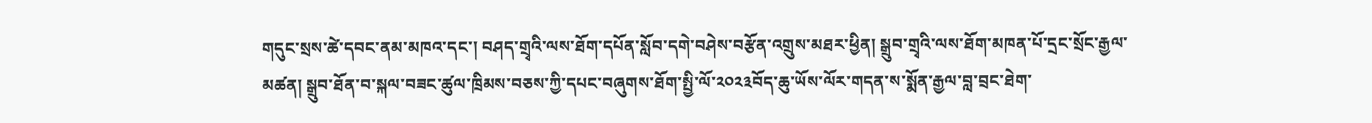གདུང་སྲས་ཚེ་དབང་ནམ་མཁའ་དང་། བཤད་གྲྭའི་ལས་ཐོག་དཔོན་སློབ་དགེ་བཤེས་བརྩོན་འགྲུས་མཐར་ཕྱིན། སྒྲུབ་གྲྭའི་ལས་ཐོག་མཁན་པོ་དྲང་སྲོང་རྒྱལ་མཚན། སྒྲུབ་ཐོན་བ་སྐལ་བཟང་ཚུལ་ཁྲིམས་བཅས་ཀྱི་དཔང་བཞུགས་ཐོག་སྤྱི་ལོ་༢༠༢༣བོད་ཆུ་ཡོས་ལོར་གདན་ས་སྨོན་རྒྱལ་བླ་བྲང་ཐེག་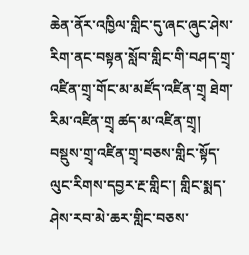ཆེན་ནོར་འཁྱིལ་གླིང་དུ་ཞང་ཞུང་ཤེས་རིག་ནང་བསྟན་སློབ་གླིང་གི་བཤད་གྲྭ་འཛིན་གྲྭ་གོང་མ་མཛོད་འཛིན་གྲྭ ཐེག་རིམ་འཛིན་གྲྭ ཚད་མ་འཛིན་གྲྭ། བསྡུས་གྲྭ་འཛིན་གྲྭ་བཅས་གླིང་སྟོད་ལུང་རིགས་དབྱར་རྔ་གླིང་། གླིང་སྨད་ཤེས་རབ་མེ་ཆར་གླིང་བཅས་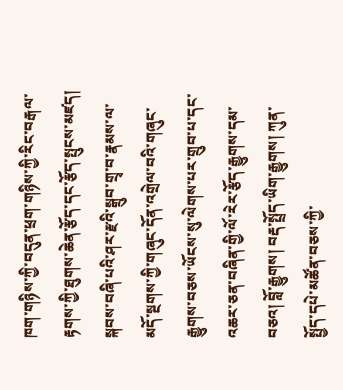ཁག་གཉིས་ཀྱི་བདུན་ཕྲག་གཉིས་ཀྱི་རིང་བརྒལ་རྟགས་ཀྱི་ཐུགས་ཆེན་རྩོད་དང་རྩོད་སྤུངས་མཛད། སྐབས་བཞི་པའི་ཤར་རྫའི་སྒྲུབ་གྲྭ་བ་རྣམས་ལ་མདོ་སྔགས་ཀྱི་གཞུང་དོན་འགྲེལ་བའི་གཞུང་རྒྱུགས་བཅས་ཡོངས་སུ་ལེགས་པར་གྲུབ་པ་དང་འཆར་ཅན་བཞིན་གྱི་ལོ་རེར་རྩོད་རྒྱུགས་དམ་བཅའ། བློ་རྒྱུགས། བརྡ་སྤྲོད་ཡིག་རྒྱུགས། ཀུན་སྤྱོད་དཔེ་མཚོན་བཅས་ཀྱི་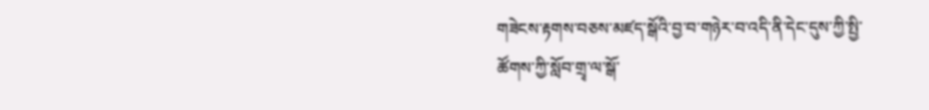གཟེངས་རྟགས་བཅས་མཛད་སྒོའི་བྱ་བ་གཉེར་བ་འདི་ནི་དེང་དུས་ཀྱི་སྤྱི་ཚོགས་ཀྱི་སློབ་གྲྭ་ལ་སྒོ་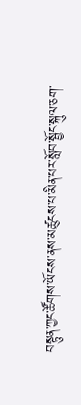བསྟུན་ཀྱང་ཚོགས་ཡོངས་ནས་མཚུངས་པ་མིན་པར་སློབ་སྦྱོང་སྐུལ་ཅག་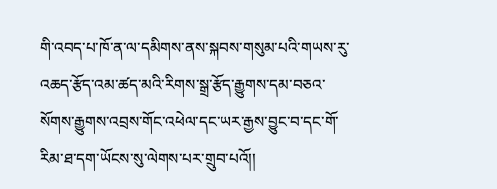གི་འབད་པ་ཁོ་ན་ལ་དམིགས་ནས་སྐབས་གསུམ་པའི་གཡས་རུ་འཆད་རྩོད་འམ་ཚད་མའི་རིགས་སྒྲ་རྩོད་རྒྱུགས་དམ་བཅའ་སོགས་རྒྱུགས་འབྲས་གོང་འཕེལ་དང་ཡར་རྒྱས་བྱུང་བ་དང་གོ་རིམ་ཐ་དག་ཡོངས་སུ་ལེགས་པར་གྲུབ་པའོ།།